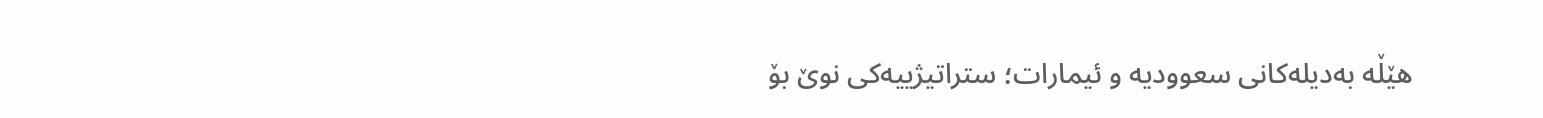هێڵە بەدیلەکانی سعوودیە و ئیمارات؛ ستراتیژییەکی نوێ بۆ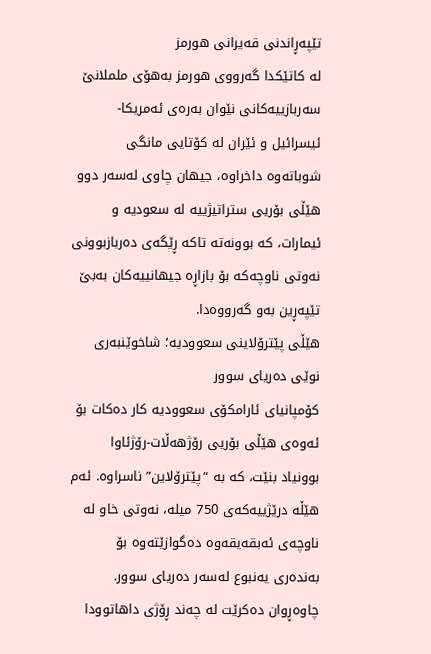تێپەڕاندنی قەیرانی هورمز
لە کاتێکدا گەرووی هورمز بەهۆی ململانێ سەربازییەکانی نێوان بەرەی ئەمریکا-ئیسرائیل و ئێران لە کۆتایی مانگی شوباتەوە داخراوە، جیهان چاوی لەسەر دوو هێڵی بۆریی ستراتیژییە لە سعودیە و ئیمارات، کە بوونەتە تاکە ڕێگەی دەربازبوونی نەوتی ناوچەکە بۆ بازاڕە جیهانییەکان بەبێ تێپەڕین بەو گەرووەدا.
هێڵی پێترۆلاینی سعوودیە؛ شاخوێنبەری نوێی دەریای سوور
کۆمپانیای ئارامکۆی سعوودیە کار دەکات بۆ ئەوەی هێڵی بۆریی رۆژهەڵات-رۆژئاوا بوونیاد بنێت، کە بە “پێترۆلاین” ناسراوە. ئەم هێڵە درێژییەکەی 750 میلە، نەوتی خاو لە ناوچەی ئەبقەیقەوە دەگوازێتەوە بۆ بەندەری یەنبوع لەسەر دەریای سوور. چاوەڕوان دەکرێت لە چەند ڕۆژی داهاتوودا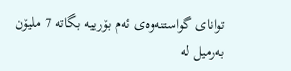توانای گواستنەوەی ئەم بۆرییە بگاتە 7 ملیۆن بەرمیل لە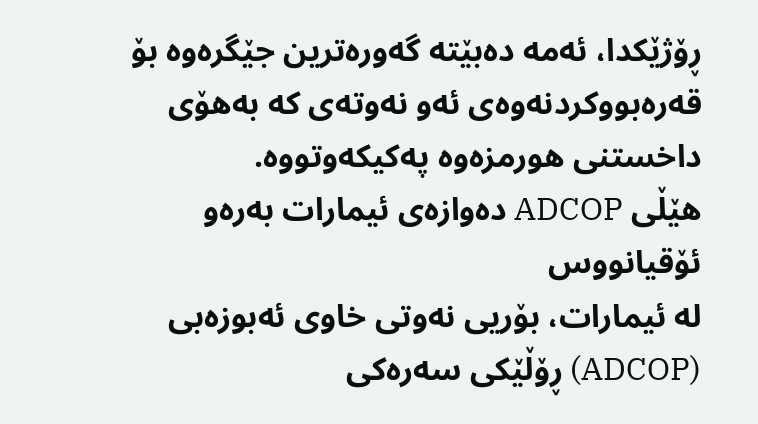ڕۆژێکدا، ئەمە دەبێتە گەورەترین جێگرەوە بۆ قەرەبووکردنەوەی ئەو نەوتەی کە بەهۆی داخستنی هورمزەوە پەکیکەوتووە.
هێڵی ADCOP دەوازەی ئیمارات بەرەو ئۆقیانووس
لە ئیمارات، بۆریی نەوتی خاوی ئەبوزەبی (ADCOP) ڕۆڵێکی سەرەکی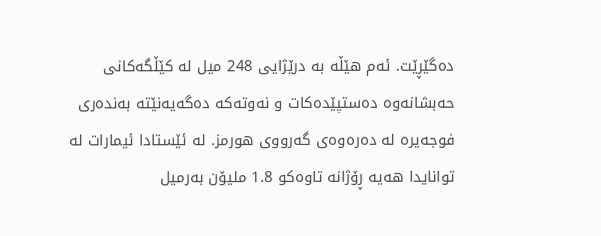دەگێڕێت. ئەم هێڵە بە درێژایی 248 میل لە کێڵگەکانی حەبشانەوە دەستپێدەکات و نەوتەکە دەگەیەنێتە بەندەری فوجەیرە لە دەرەوەی گەرووی هورمز. لە ئێستادا ئیمارات لە توانایدا هەیە ڕۆژانە تاوەکو 1.8 ملیۆن بەرمیل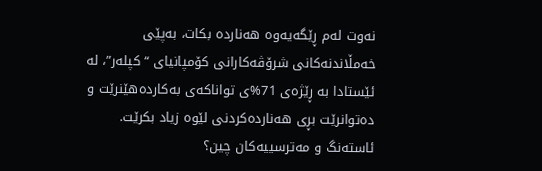نەوت لەم ڕێگەیەوە هەناردە بکات، بەپێی خەمڵاندنەکانی شرۆڤەکارانی کۆمپانیای “کپلەر”، لە ئێستادا بە ڕێژەی 71%ی تواناکەی بەکاردەهێنرێت و دەتوانرێت بڕی هەناردەکردنی لێوە زیاد بکرێت.
ئاستەنگ و مەترسییەکان چین؟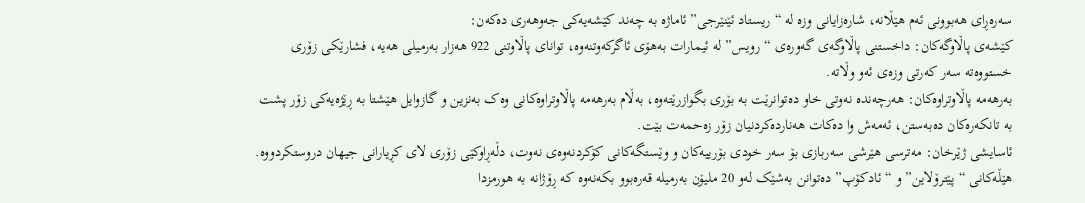سەرەڕای هەبوونی ئەم هێڵانە، شارەزایانی وزە لە “ریستاد ئێنێرجی” ئاماژە بە چەند کێشەیەکی جەوهەری دەکەن:
کێشەی پاڵاوگەکان: داخستنی پاڵاوگەی گەورەی “رویس” لە ئیمارات بەهۆی ئاگرکەوتنەوە، توانای پاڵاوتنی 922 هەزار بەرمیلی هەیە، فشارێکی زۆری خستووەتە سەر کەرتی وزەی ئەو وڵاتە.
بەرهەمە پاڵاوتراوەکان: هەرچەندە نەوتی خاو دەتوانرێت بە بۆری بگوازرێتەوە، بەڵام بەرهەمە پاڵاوتراوەکانی وەک بەنزین و گازوایل هێشتا بە ڕێژەیەکی زۆر پشت بە تانکەرەکان دەبەستن، ئەمەش وا دەکات هەناردەکردنیان زۆر زەحمەت بێت.
ئاسایشی ژێرخان: مەترسی هێرشی سەربازی بۆ سەر خودی بۆرییەکان و وێستگەکانی کۆکردنەوەی نەوت، دڵەڕاوکێی زۆری لای کڕیارانی جیهان دروستکردووە.
هێڵەکانی “پێترۆلاین” و “ئادکۆپ” دەتوانن بەشێک لەو 20 ملیۆن بەرمیلە قەرەبوو بکەنەوە کە ڕۆژانە بە هورمزدا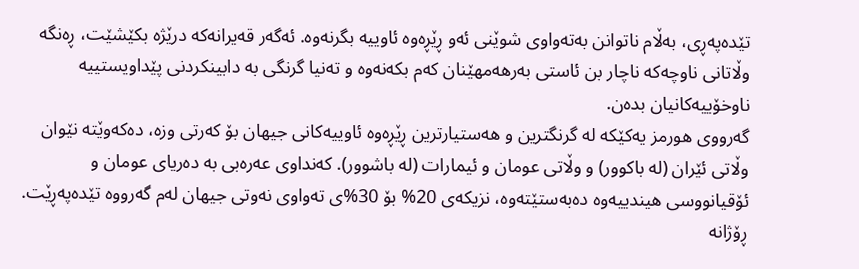تێدەپەڕی، بەڵام ناتوانن بەتەواوی شوێنی ئەو ڕێڕەوە ئاوییە بگرنەوە. ئەگەر قەیرانەکە درێژە بکێشێت، ڕەنگە وڵاتانی ناوچەکە ناچار بن ئاستی بەرهەمهێنان کەم بکەنەوە و تەنیا گرنگی بە دابینکردنی پێداویستییە ناوخۆییەکانیان بدەن.
گەرووی هورمز یەکێکە لە گرنگترین و هەستیارترین ڕێڕەوە ئاوییەکانی جیهان بۆ کەرتی وزە، دەکەوێتە نێوان وڵاتی ئێران (لە باکوور) و وڵاتی عومان و ئیمارات (لە باشوور). کەنداوی عەرەبی بە دەریای عومان و ئۆقیانووسی هیندییەوە دەبەستێتەوە، نزیکەی 20% بۆ 30%ی تەواوی نەوتی جیهان لەم گەرووە تێدەپەڕێت. ڕۆژانە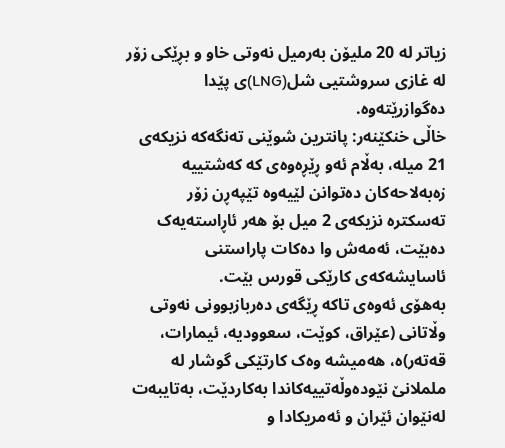زیاتر لە 20 ملیۆن بەرمیل نەوتی خاو و بڕێکی زۆر لە غازی سروشتیی شل(LNG)ی پێدا دەگوازرێتەوە.
خاڵی خنکێنەر: پانترین شوێنی تەنگەکە نزیکەی 21 میلە، بەڵام ئەو ڕێڕەوەی کە کەشتییە زەبەلاحەکان دەتوانن لێیەوە تێپەڕن زۆر تەسکترە نزیکەی 2 میل بۆ هەر ئاڕاستەیەک دەبێت، ئەمەش وا دەکات پاراستنی ئاسایشەکەی کارێکی قورس بێت.
بەهۆی ئەوەی تاکە ڕێگەی دەربازبوونی نەوتی وڵاتانی (عێراق، کوێت، سعوودیە، ئیمارات، قەتەر)ە، هەمیشە وەک کارتێکی گوشار لە ململانێ نێودەوڵەتییەکاندا بەکاردێت، بەتایبەت لەنێوان ئێران و ئەمریکادا و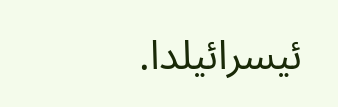ئیسرائیلدا.